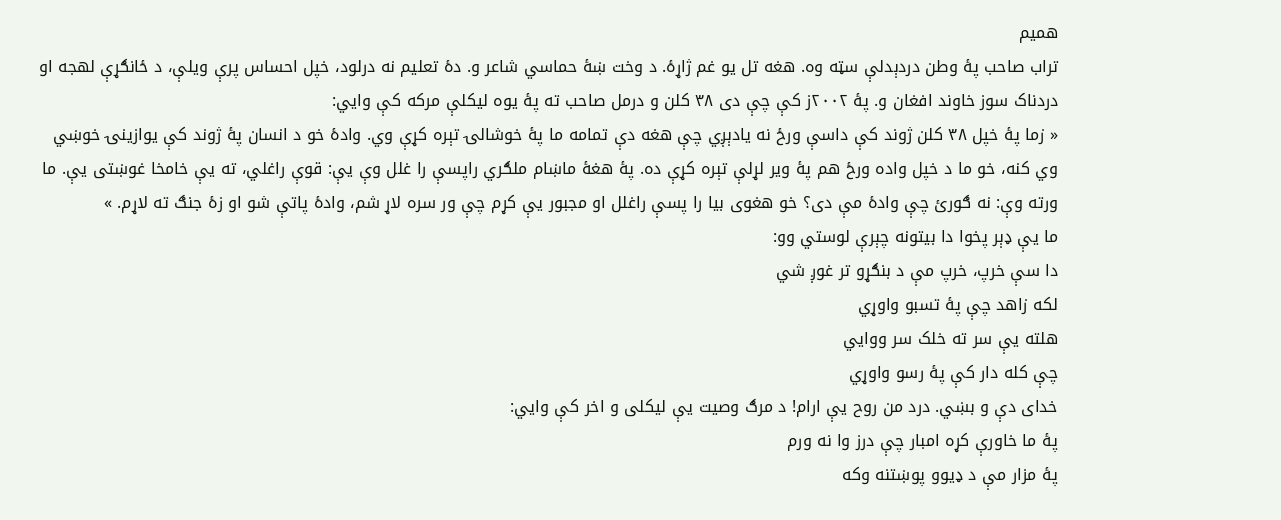هميم
تراب صاحب پۀ وطن دردېدلې سټه وه. هغه تل يو غم ژاړۀ. د وخت ښۀ حماسي شاعر و. دۀ تعليم نه درلود، خپل احساس پرې ویلې، د ځانګړې لهجه او دردناک سوز خاوند افغان و. پۀ ۲۰۰۲ز کې چې دی ۳۸ کلن و درمل صاحب ته پۀ يوه ليکلې مرکه کې وايي:
« زما پۀ خپل ۳۸ کلن ژوند کې داسې ورځ نه يادېږي چې هغه دې تمامه ما پۀ خوشالۍ تېره کړې وي. وادۀ خو د انسان پۀ ژوند کې يوازينۍ خوښي وي کنه، خو ما د خپل واده ورځ هم پۀ وير لړلې تېره کړې ده. پۀ هغۀ ماښام ملګري راپسې را غلل وې يې: قوې راغلي، ته یې خامخا غوښتی یې. ما ورته وې: نه ګورئ چې وادۀ مې دی؟ خو هغوی بیا را پسې راغلل او مجبور یې کړم چې ور سره لاړ شم، وادۀ پاتې شو او زۀ جنګ ته لاړم. »
ما یې ډېر پخوا دا بیتونه چېرې لوستي وو:
دا سې خرپ، خرپ مې د بنګړو تر غوږ شي
لکه زاهد چې پۀ تسبو واوړي
هلته یې سر ته خلک سر ووايي
چې کله دار کې پۀ رسو واوړي
خدای دې و بښي. درد من روح یې ارام! د مرګ وصیت یې ليکلی و اخر کې وايي:
پۀ ما خاورې کړه امبار چې درز وا نه ورم
پۀ مزار مې د ډيوو پوښتنه وکه